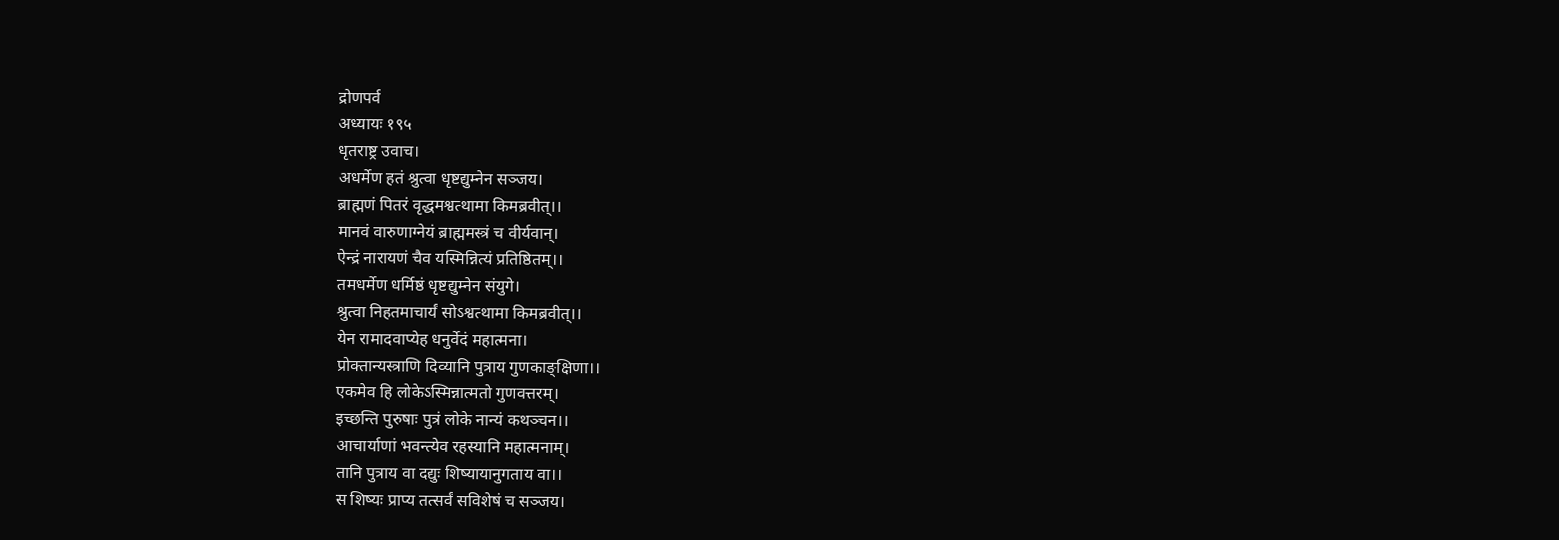द्रोणपर्व
अध्यायः १९५
धृतराष्ट्र उवाच।
अधर्मेण हतं श्रुत्वा धृष्टद्युम्नेन सञ्जय।
ब्राह्मणं पितरं वृद्धमश्वत्थामा किमब्रवीत्।।
मानवं वारुणाग्नेयं ब्राह्ममस्त्रं च वीर्यवान्।
ऐन्द्रं नारायणं चैव यस्मिन्नित्यं प्रतिष्ठितम्।।
तमधर्मेण धर्मिष्ठं धृष्टद्युम्नेन संयुगे।
श्रुत्वा निहतमाचार्यं सोऽश्वत्थामा किमब्रवीत्।।
येन रामादवाप्येह धनुर्वेदं महात्मना।
प्रोक्तान्यस्त्राणि दिव्यानि पुत्राय गुणकाङ्क्षिणा।।
एकमेव हि लोकेऽस्मिन्नात्मतो गुणवत्तरम्।
इच्छन्ति पुरुषाः पुत्रं लोके नान्यं कथञ्चन।।
आचार्याणां भवन्त्येव रहस्यानि महात्मनाम्।
तानि पुत्राय वा दद्युः शिष्यायानुगताय वा।।
स शिष्यः प्राप्य तत्सर्वं सविशेषं च सञ्जय।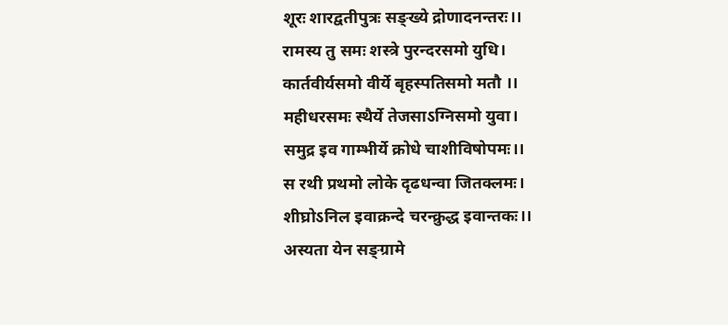शूरः शारद्वतीपुत्रः सङ्ख्ये द्रोणादनन्तरः।।
रामस्य तु समः शस्त्रे पुरन्दरसमो युधि।
कार्तवीर्यसमो वीर्ये बृहस्पतिसमो मतौ ।।
महीधरसमः स्थैर्ये तेजसाऽग्निसमो युवा।
समुद्र इव गाम्भीर्ये क्रोधे चाशीविषोपमः।।
स रथी प्रथमो लोके दृढधन्वा जितक्लमः।
शीघ्रोऽनिल इवाक्रन्दे चरन्क्रुद्ध इवान्तकः।।
अस्यता येन सङ्ग्रामे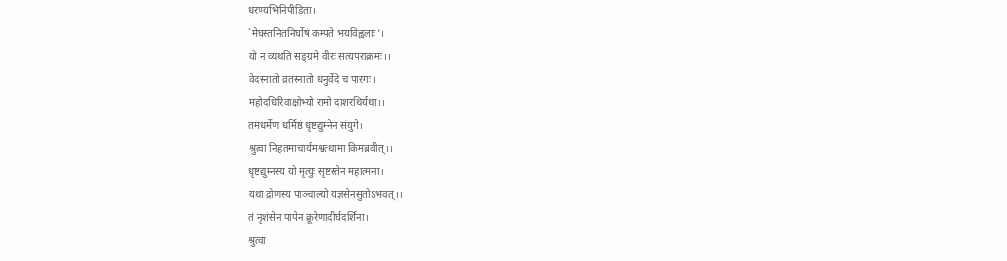धरण्यभिनिपीडिता।
`मेघस्तनितनिर्घोषं कम्पते भयविह्वलाः'।
यो न व्यथति सङ्ग्रमे वीरः सत्यपराक्रमः।।
वेदस्नातो व्रतस्नातो धनुर्वेदे च पारगः।
महोदधिरिवाक्षोभ्यो रामो दाशरथिर्यथा।।
तमधर्मेण धर्मिष्ठं धृष्टद्युम्नेन संयुगे।
श्रुत्वा निहतमाचार्यमश्वत्थामा किमब्रवीत्।।
धृष्टद्युम्नस्य यो मृत्युः सृष्टस्तेन महात्मना।
यथा द्रोणस्य पाञ्चाल्यो यज्ञसेनसुतोऽभवत्।।
तं नृशंसेन पापेन क्रूरेणादीर्घदर्शिना।
श्रुत्वा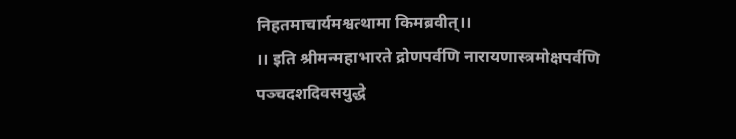निहतमाचार्यमश्वत्थामा किमब्रवीत्।।
।। इति श्रीमन्महाभारते द्रोणपर्वणि नारायणास्त्रमोक्षपर्वणि
पञ्चदशदिवसयुद्धे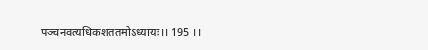पञ्चनवत्यधिकशततमोऽध्यायः।। 195 ।।